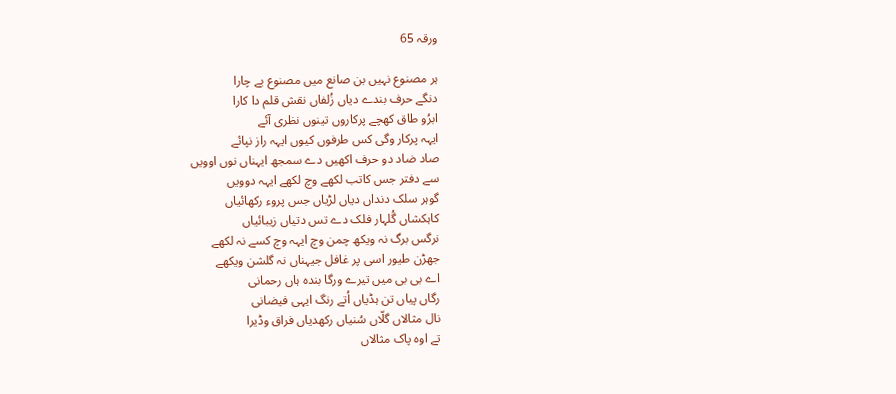ورقہ 65

ہر مصنوع نہیں بن صانع میں مصنوع بے چارا
دنگے حرف بندے دیاں زُلفاں نقش قلم دا کارا
ابرُو طاق کھچے پرکاروں تینوں نظری آئے
ایہہ پرکار وگی کس طرفوں کیوں ایہہ راز نپائے
صاد ضاد دو حرف اکھیں دے سمجھ ایہناں نوں اوویں
سے دفتر جس کاتب لکھے وچ لکھے ایہہ دوویں
گوہر سلک دنداں دیاں لڑیاں جس پروء رکھائیاں
کاہکشاں گُلہار فلک دے تس دتیاں زیبائیاں
نرگس برگ نہ ویکھ چمن وچ ایہہ وچ کسے نہ لکھے
جھڑن طیور اسی پر غافل جیہناں نہ گلشن ویکھے
اے بی بی میں تیرے ورگا بندہ ہاں رحمانی
رگاں پیاں تن ہڈیاں اُتے رنگ ایہی فیضانی
نال مثالاں گلّاں سُنیاں رکھدیاں فراق وڈیرا
تے اوہ پاک مثالاں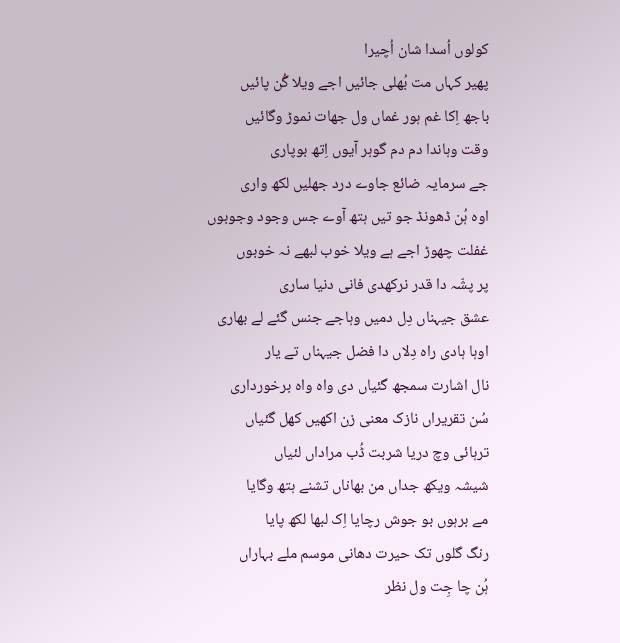کولوں اُسدا شان اُچیرا
پھیر کہاں مت بُھلی جائیں اجے ویلا گُن پائیں
باجھ اِکا غم ہور غماں ول جھات نموڑ وگائیں
وقت وہاندا دم دم گوہر آیوں اِتھ بوپاری
جے سرمایہ ضائع جاوے درد جھلیں لکھ واری
اوہ ہُن ڈھونڈ جو تیں ہتھ آوے جس وجود وجوبوں
غفلت چھوڑ اجے ہے ویلا خوب لبھے نہ خوبوں
پر پشّہ دا قدر نرکھدی فانی دنیا ساری
عشق جیہناں دِل دمیں وہاجے جنس گئے لے بھاری
اوہا ہادی راہ دِلاں دا فضل جیہناں تے یار
نال اشارت سمجھ گئیاں دی واہ واہ برخورداری
سُن تقریراں نازک معنی زن اکھیں کھل گئیاں
ترہائی وچ دریا شربت ڈُب مراداں لئیاں
شیشہ ویکھ جداں من بھاناں تشنے ہتھ وگایا
مے برہوں بو جوش رچایا اِک لبھا لکھ پایا
رنگ گلوں تک حیرت دھانی موسم ملے بہاراں
ہُن چا جِت ول نظر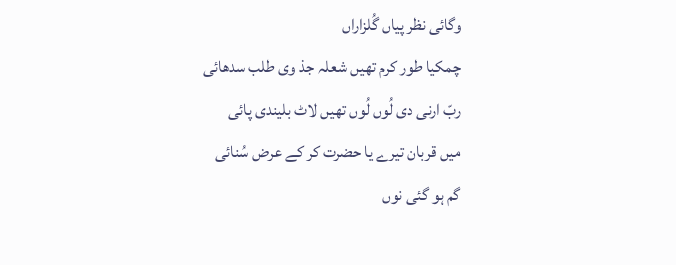وگائی نظر پیاں گُلزاراں
چمکیا طور کرم تھیں شعلہ جذ وی طلب سدھائی
ربّ ارنی دی لُوں لُوں تھیں لاٹ بلیندی پائی
میں قربان تیرے یا حضرت کر کے عرض سُنائی
گم ہو گئی نوں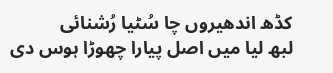کڈھ اندھیروں چا سُٹیا رُشنائی
لبھ لیا میں اصل پیارا چھوڑا ہوس دی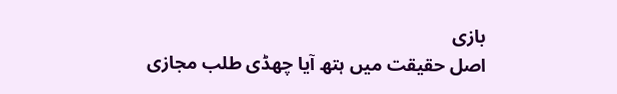بازی
اصل حقیقت میں ہتھ آیا چھڈی طلب مجازی